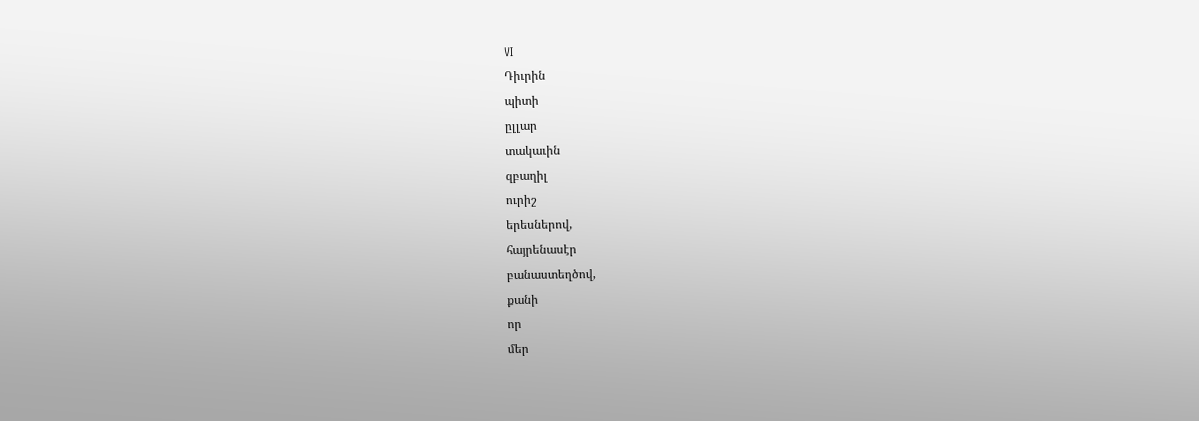VI
Դիւրին
պիտի
ըլլար
տակաւին
զբաղիլ
ուրիշ
երեսներով,
հայրենասէր
բանաստեղծով,
քանի
որ
մեր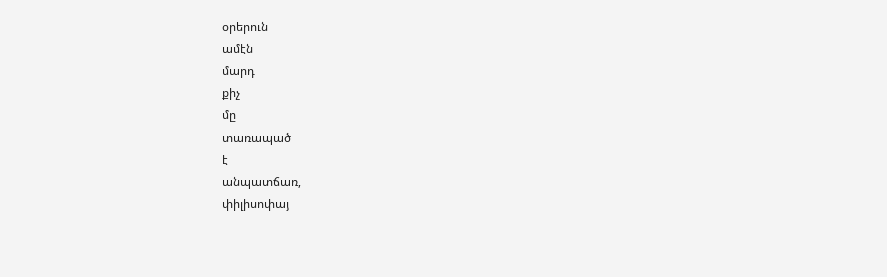օրերուն
ամէն
մարդ
քիչ
մը
տառապած
է
անպատճառ,
փիլիսոփայ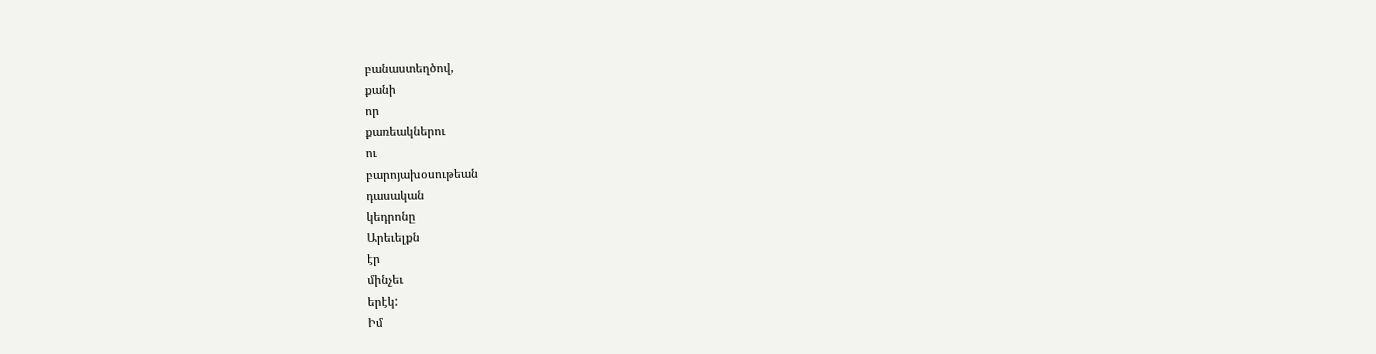բանաստեղծով,
քանի
որ
քառեակներու
ու
բարոյախօսութեան
դասական
կեդրոնը
Արեւելքն
էր
մինչեւ
երէկ:
Իմ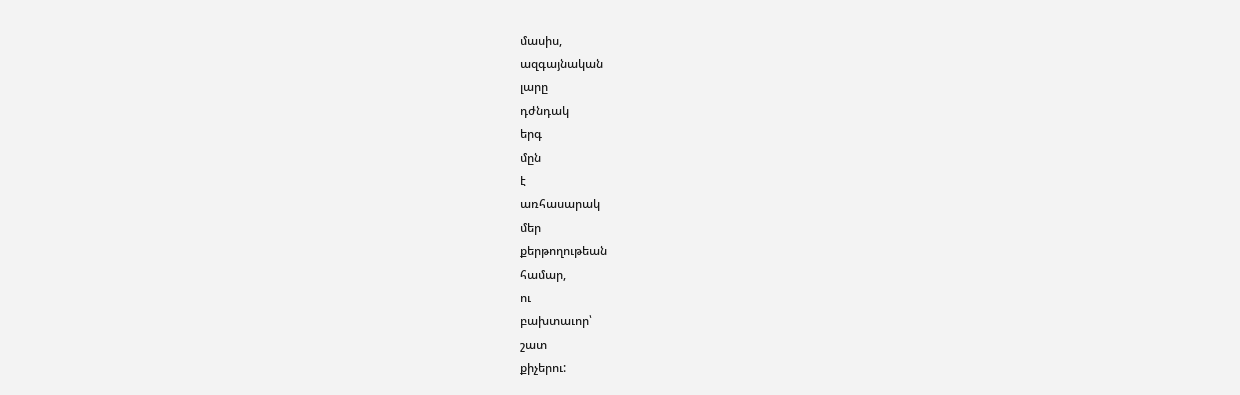մասիս,
ազգայնական
լարը
դժնդակ
երգ
մըն
է
առհասարակ
մեր
քերթողութեան
համար,
ու
բախտաւոր՝
շատ
քիչերու: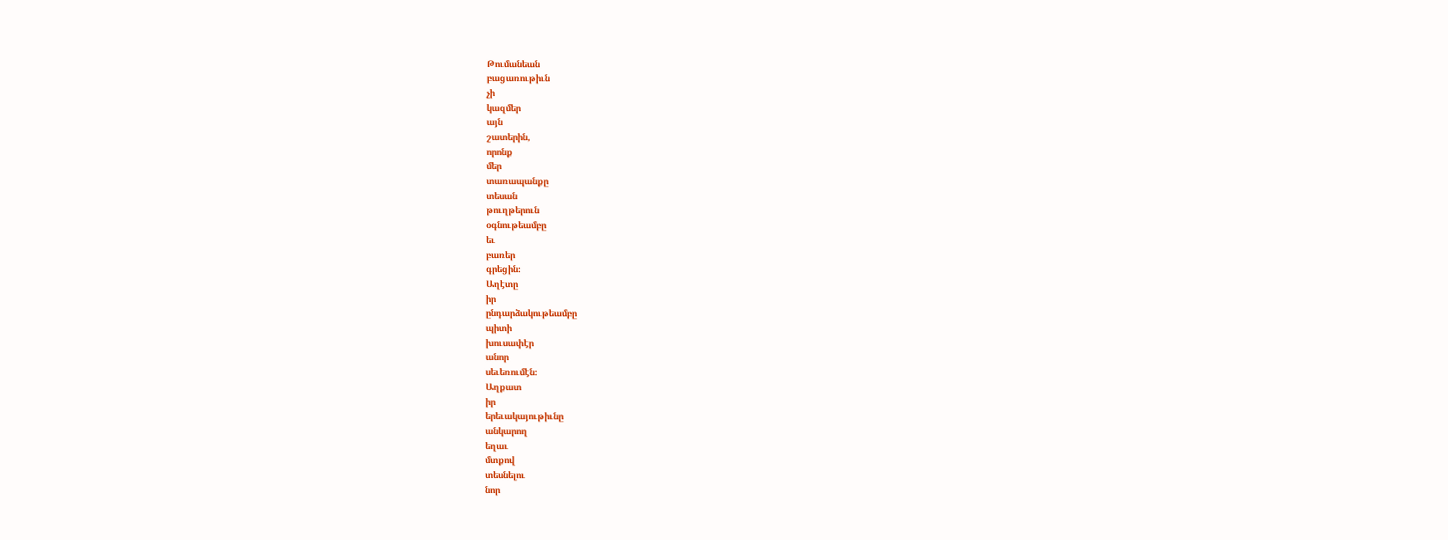Թումանեան
բացառութիւն
չի
կազմեր
այն
շատերին,
որոնք
մեր
տառապանքը
տեսան
թուղթերուն
օգնութեամբը
եւ
բառեր
գրեցին։
Աղէտը
իր
ընդարձակութեամբը
պիտի
խուսափէր
անոր
սեւեռումէն։
Աղքատ
իր
երեւակայութիւնը
անկարող
եղաւ
մտքով
տեսնելու
նոր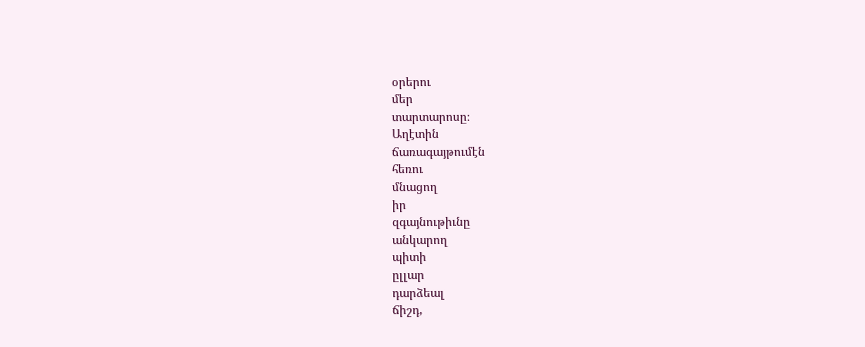օրերու
մեր
տարտարոսը։
Աղէտին
ճառագայթումէն
հեռու
մնացող
իր
զգայնութիւնը
անկարող
պիտի
ըլլար
դարձեալ
ճիշդ,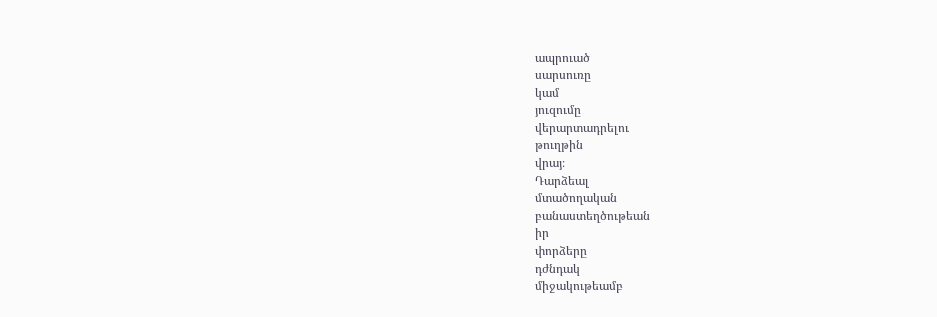ապրուած
սարսուռը
կամ
յուզումը
վերարտադրելու
թուղթին
վրայ։
Դարձեալ
մտածողական
բանաստեղծութեան
իր
փորձերը
դժնդակ
միջակութեամբ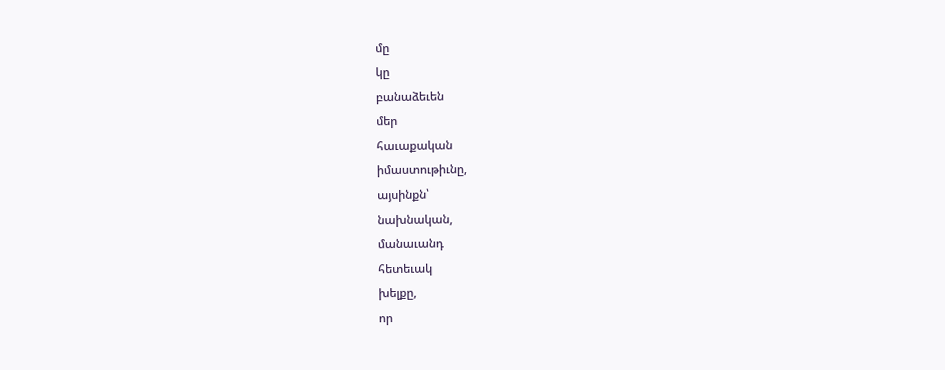մը
կը
բանաձեւեն
մեր
հաւաքական
իմաստութիւնը,
այսինքն՝
նախնական,
մանաւանդ
հետեւակ
խելքը,
որ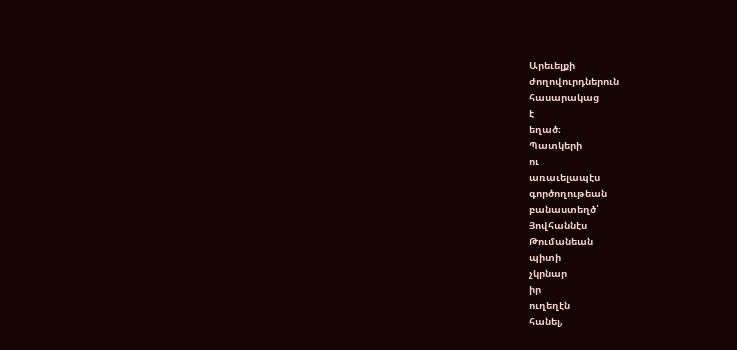Արեւելքի
ժողովուրդներուն
հասարակաց
է
եղած։
Պատկերի
ու
առաւելապէս
գործողութեան
բանաստեղծ՝
Յովհաննէս
Թումանեան
պիտի
չկրնար
իր
ուղեղէն
հանել,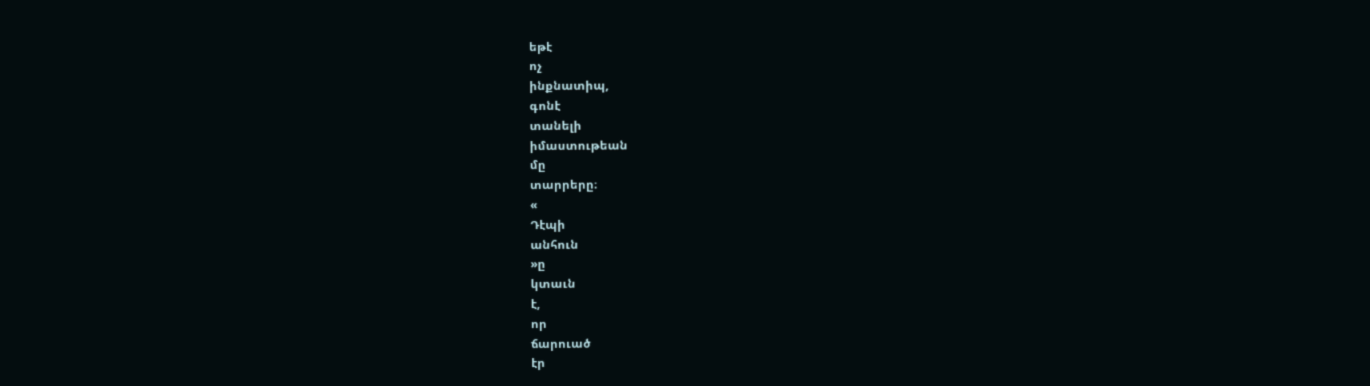եթէ
ոչ
ինքնատիպ,
գոնէ
տանելի
իմաստութեան
մը
տարրերը։
«
Դէպի
անհուն
»ը
կտաւն
է,
որ
ճարուած
էր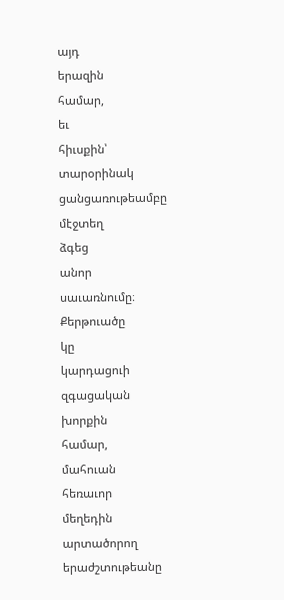այդ
երազին
համար,
եւ
հիւսքին՝
տարօրինակ
ցանցառութեամբը
մէջտեղ
ձգեց
անոր
սաւառնումը։
Քերթուածը
կը
կարդացուի
զգացական
խորքին
համար,
մահուան
հեռաւոր
մեղեդին
արտածորող
երաժշտութեանը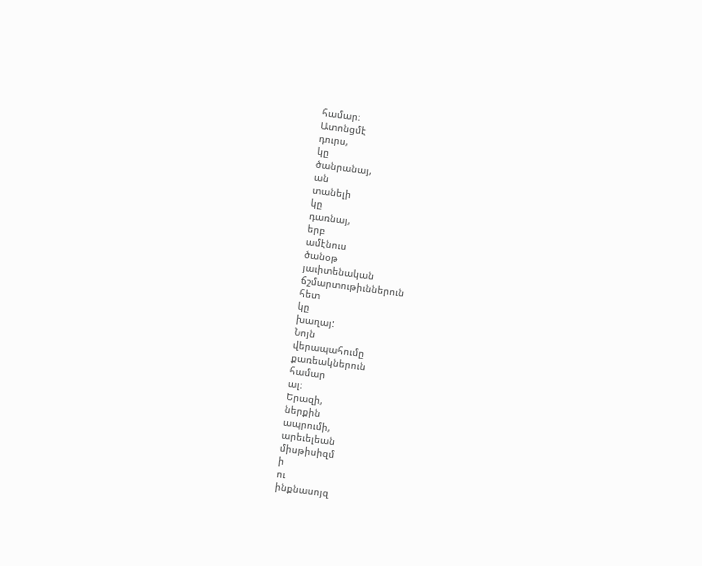համար։
Ատոնցմէ
դուրս,
կը
ծանրանայ,
ան
տանելի
կը
դառնայ,
երբ
ամէնուս
ծանօթ
յաւիտենական
ճշմարտութիւններուն
հետ
կը
խաղայ:
Նոյն
վերապահումը
քառեակներուն
համար
ալ։
Երազի,
ներքին
ապրումի,
արեւելեան
միսթիսիզմ
ի
ու
ինքնասոյզ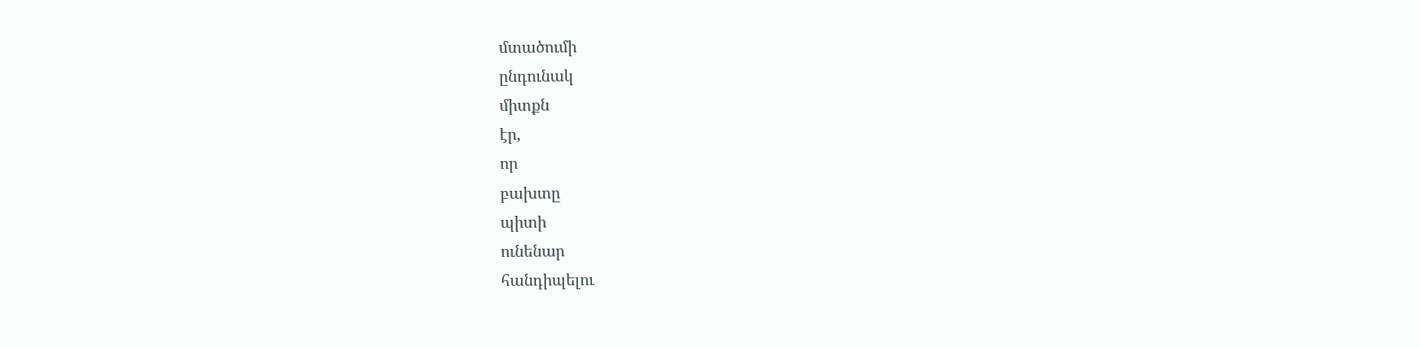մտածումի
ընդունակ
միտքն
էր,
որ
բախտը
պիտի
ունենար
հանդիպելու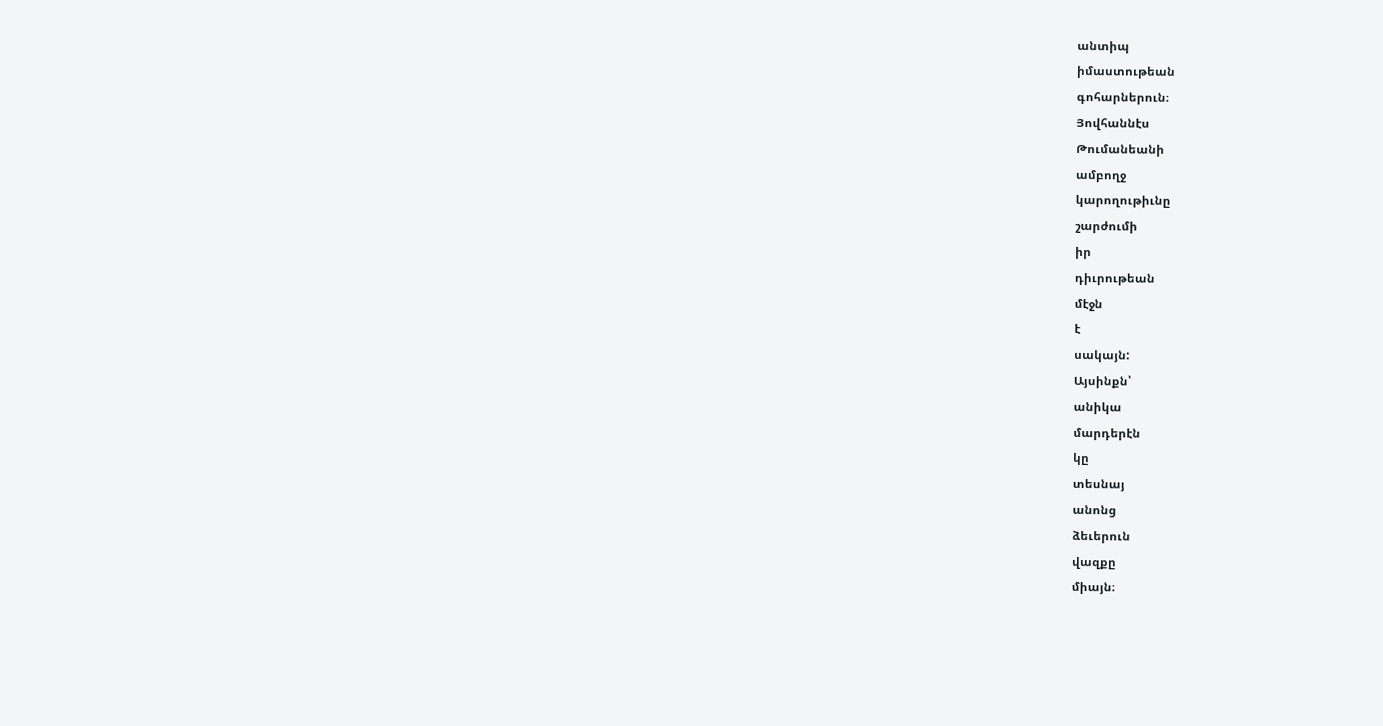անտիպ
իմաստութեան
գոհարներուն։
Յովհաննէս
Թումանեանի
ամբողջ
կարողութիւնը
շարժումի
իր
դիւրութեան
մէջն
է
սակայն:
Այսինքն՝
անիկա
մարդերէն
կը
տեսնայ
անոնց
ձեւերուն
վազքը
միայն։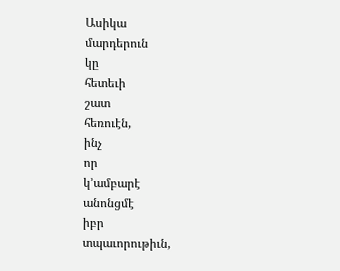Ասիկա
մարդերուն
կը
հետեւի
շատ
հեռուէն,
ինչ
որ
կ՚ամբարէ
անոնցմէ
իբր
տպաւորութիւն,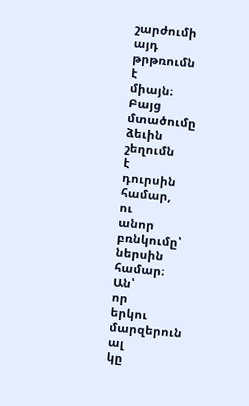շարժումի
այդ
թրթռումն
է
միայն։
Բայց
մտածումը
ձեւին
շեղումն
է
դուրսին
համար,
ու
անոր
բռնկումը՝
ներսին
համար։
Ան՝
որ
երկու
մարզերուն
ալ
կը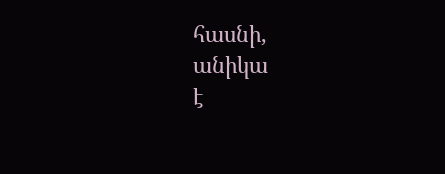հասնի,
անիկա
է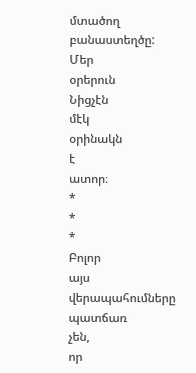մտածող
բանաստեղծը:
Մեր
օրերուն
Նիցչէն
մէկ
օրինակն
է
ատոր։
*
*
*
Բոլոր
այս
վերապահումները
պատճառ
չեն,
որ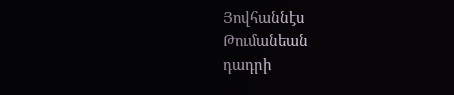Յովհաննէս
Թումանեան
դադրի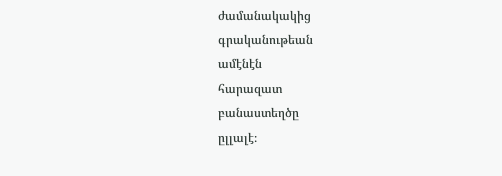ժամանակակից
գրականութեան
ամէնէն
հարազատ
բանաստեղծը
ըլլալէ։